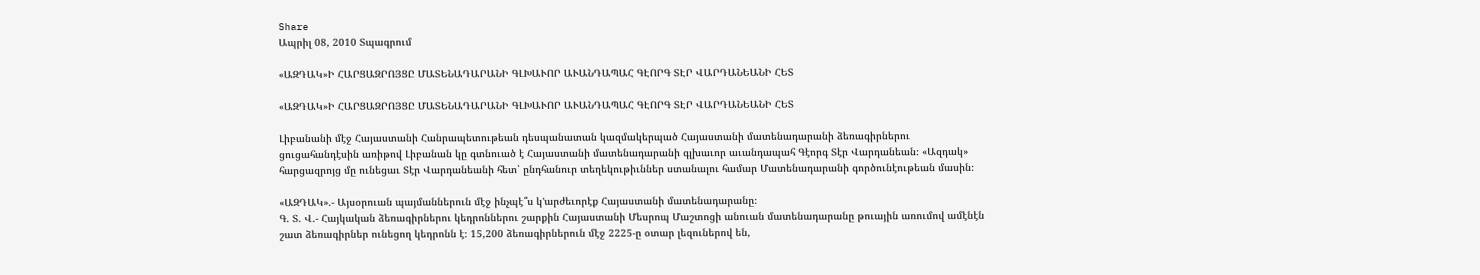Share
Ապրիլ 08, 2010 Տպագրում

«ԱԶԴԱԿ»Ի ՀԱՐՑԱԶՐՈՅՑԸ ՄԱՏԵՆԱԴԱՐԱՆԻ ԳԼԽԱՒՈՐ ԱՒԱՆԴԱՊԱՀ ԳԷՈՐԳ ՏԷՐ ՎԱՐԴԱՆԵԱՆԻ ՀԵՏ

«ԱԶԴԱԿ»Ի ՀԱՐՑԱԶՐՈՅՑԸ ՄԱՏԵՆԱԴԱՐԱՆԻ ԳԼԽԱՒՈՐ ԱՒԱՆԴԱՊԱՀ ԳԷՈՐԳ ՏԷՐ ՎԱՐԴԱՆԵԱՆԻ ՀԵՏ

Լիբանանի մէջ Հայաստանի Հանրապետութեան դեսպանատան կազմակերպած Հայաստանի մատենադարանի ձեռագիրներու ցուցահանդէսին առիթով Լիբանան կը գտնուած է Հայաստանի մատենադարանի գլխաւոր աւանդապահ Գէորգ Տէր Վարդանեան։ «Ազդակ» հարցազրոյց մը ունեցաւ Տէր Վարդանեանի հետ՝ ընդհանուր տեղեկութիւններ ստանալու համար Մատենադարանի գործունէութեան մասին։

«ԱԶԴԱԿ».- Այսօրուան պայմաններուն մէջ ինչպէ՞ս կ'արժեւորէք Հայաստանի մատենադարանը։
Գ. Տ. Վ.- Հայկական ձեռագիրներու կեդրոններու շարքին Հայաստանի Մեսրոպ Մաշտոցի անուան մատենադարանը թուային առումով ամէնէն շատ ձեռագիրներ ունեցող կեդրոնն է։ 15,200 ձեռագիրներուն մէջ 2225-ը օտար լեզուներով են,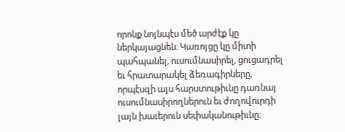որոնք նոյնպէս մեծ արժէք կը ներկայացնեն։ Կառոյցը կը միտի պահպանել, ուսումնասիրել, ցուցադրել եւ հրատարակել ձեռագիրները, որպէսզի այս հարստութիւնը դառնայ ուսումնասիրողներուն եւ ժողովուրդի լայն խաւերուն սեփականութիւնը։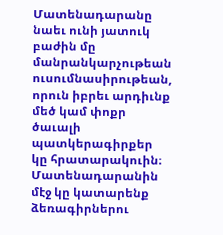Մատենադարանը նաեւ ունի յատուկ բաժին մը մանրանկարչութեան ուսումնասիրութեան, որուն իբրեւ արդիւնք մեծ կամ փոքր ծաւալի պատկերագիրքեր կը հրատարակուին։ Մատենադարանին մէջ կը կատարենք ձեռագիրներու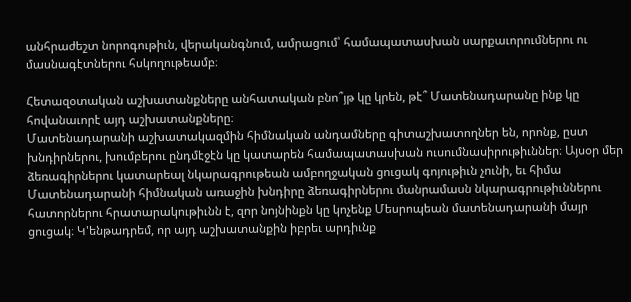անհրաժեշտ նորոգութիւն, վերականգնում, ամրացում՝ համապատասխան սարքաւորումներու ու մասնագէտներու հսկողութեամբ։

Հետազօտական աշխատանքները անհատական բնո՞յթ կը կրեն, թէ՞ Մատենադարանը ինք կը հովանաւորէ այդ աշխատանքները։
Մատենադարանի աշխատակազմին հիմնական անդամները գիտաշխատողներ են, որոնք, ըստ խնդիրներու, խումբերու ընդմէջէն կը կատարեն համապատասխան ուսումնասիրութիւններ։ Այսօր մեր ձեռագիրներու կատարեալ նկարագրութեան ամբողջական ցուցակ գոյութիւն չունի, եւ հիմա Մատենադարանի հիմնական առաջին խնդիրը ձեռագիրներու մանրամասն նկարագրութիւններու հատորներու հրատարակութիւնն է, զոր նոյնինքն կը կոչենք Մեսրոպեան մատենադարանի մայր ցուցակ։ Կ'ենթադրեմ, որ այդ աշխատանքին իբրեւ արդիւնք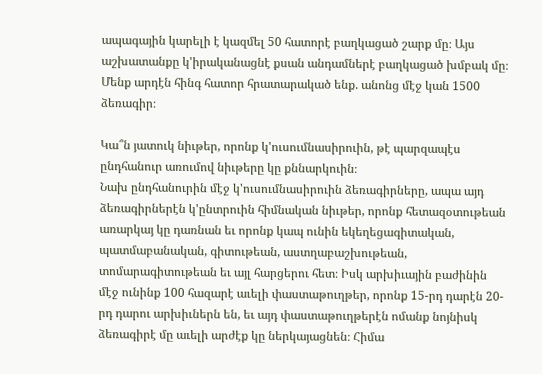ապագային կարելի է կազմել 50 հատորէ բաղկացած շարք մը։ Այս աշխատանքը կ'իրականացնէ քսան անդամներէ բաղկացած խմբակ մը։ Մենք արդէն հինգ հատոր հրատարակած ենք. անոնց մէջ կան 1500 ձեռագիր։

Կա՞ն յատուկ նիւթեր, որոնք կ'ուսումնասիրուին, թէ պարզապէս ընդհանուր առումով նիւթերը կը քննարկուին։
Նախ ընդհանուրին մէջ կ'ուսումնասիրուին ձեռագիրները, ապա այդ ձեռագիրներէն կ'ընտրուին հիմնական նիւթեր, որոնք հետազօտութեան առարկայ կը դառնան եւ որոնք կապ ունին եկեղեցագիտական, պատմաբանական, գիտութեան, աստղաբաշխութեան, տոմարագիտութեան եւ այլ հարցերու հետ։ Իսկ արխիւային բաժինին մէջ ունինք 100 հազարէ աւելի փաստաթուղթեր, որոնք 15-րդ դարէն 20-րդ դարու արխիւներն են, եւ այդ փաստաթուղթերէն ոմանք նոյնիսկ ձեռագիրէ մը աւելի արժէք կը ներկայացնեն։ Հիմա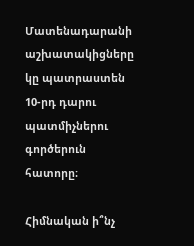Մատենադարանի աշխատակիցները կը պատրաստեն 10-րդ դարու պատմիչներու գործերուն հատորը։

Հիմնական ի՞նչ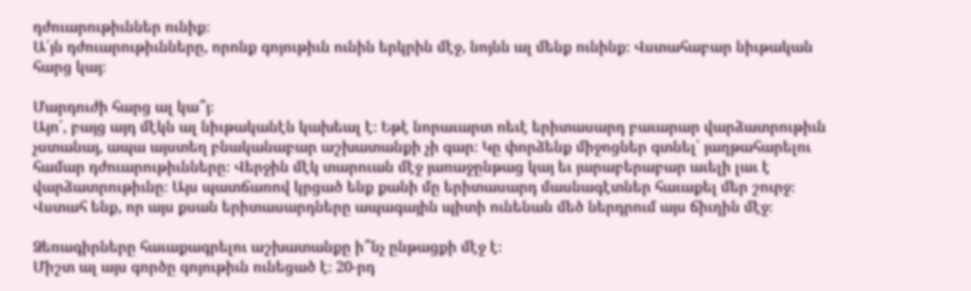դժուարութիւններ ունիք։
Ա՛յն դժուարութիւնները, որոնք գոյութիւն ունին երկրին մէջ, նոյնն ալ մենք ունինք։ Վստահաբար նիւթական հարց կայ։

Մարդուժի հարց ալ կա՞յ։
Այո՛, բայց այդ մէկն ալ նիւթականէն կախեալ է։ Եթէ նորաւարտ ոեւէ երիտասարդ բաւարար վարձատրութիւն չստանայ, ապա այստեղ բնականաբար աշխատանքի չի գար։ Կը փորձենք միջոցներ գտնել՝ յաղթահարելու համար դժուարութիւնները։ Վերջին մէկ տարուան մէջ յառաջընթաց կայ եւ յարաբերաբար աւելի լաւ է վարձատրութիւնը։ Այս պատճառով կրցած ենք քանի մը երիտասարդ մասնագէտներ հաւաքել մեր շուրջ։ Վստահ ենք, որ այս քսան երիտասարդները ապագային պիտի ունենան մեծ ներդրում այս ճիւղին մէջ։

Ձեռագիրները հաւաքագրելու աշխատանքը ի՞նչ ընթացքի մէջ է։
Միշտ ալ այս գործը գոյութիւն ունեցած է։ 20-րդ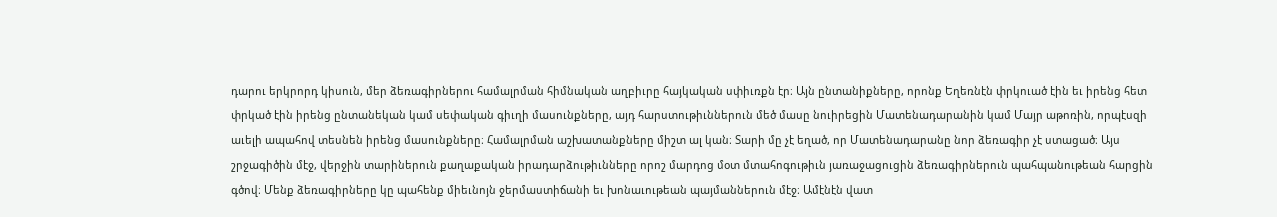դարու երկրորդ կիսուն, մեր ձեռագիրներու համալրման հիմնական աղբիւրը հայկական սփիւռքն էր։ Այն ընտանիքները, որոնք Եղեռնէն փրկուած էին եւ իրենց հետ փրկած էին իրենց ընտանեկան կամ սեփական գիւղի մասունքները, այդ հարստութիւններուն մեծ մասը նուիրեցին Մատենադարանին կամ Մայր աթոռին, որպէսզի աւելի ապահով տեսնեն իրենց մասունքները։ Համալրման աշխատանքները միշտ ալ կան։ Տարի մը չէ եղած, որ Մատենադարանը նոր ձեռագիր չէ ստացած։ Այս շրջագիծին մէջ, վերջին տարիներուն քաղաքական իրադարձութիւնները որոշ մարդոց մօտ մտահոգութիւն յառաջացուցին ձեռագիրներուն պահպանութեան հարցին գծով։ Մենք ձեռագիրները կը պահենք միեւնոյն ջերմաստիճանի եւ խոնաւութեան պայմաններուն մէջ։ Ամէնէն վատ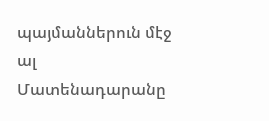պայմաններուն մէջ ալ Մատենադարանը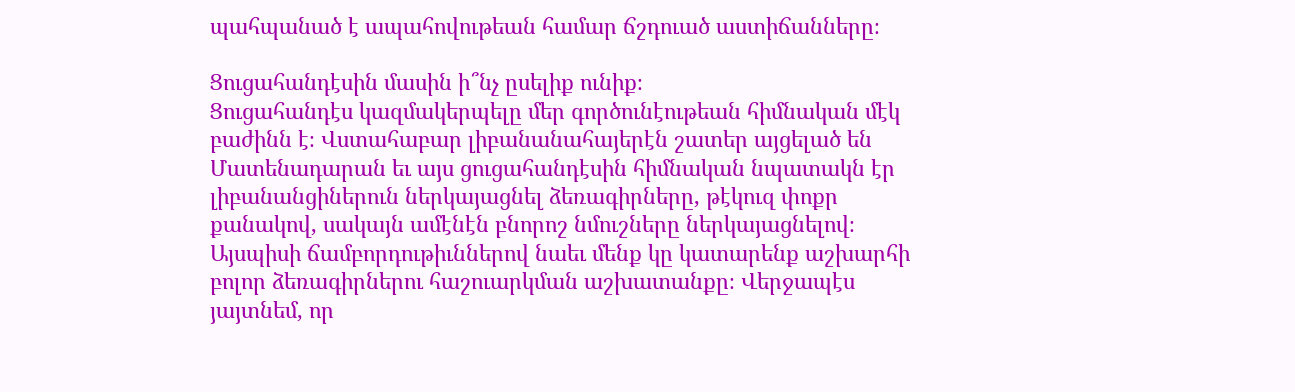պահպանած է ապահովութեան համար ճշդուած աստիճանները։

Ցուցահանդէսին մասին ի՞նչ ըսելիք ունիք։
Ցուցահանդէս կազմակերպելը մեր գործունէութեան հիմնական մէկ բաժինն է։ Վստահաբար լիբանանահայերէն շատեր այցելած են Մատենադարան եւ այս ցուցահանդէսին հիմնական նպատակն էր լիբանանցիներուն ներկայացնել ձեռագիրները, թէկուզ փոքր քանակով, սակայն ամէնէն բնորոշ նմուշները ներկայացնելով։ Այսպիսի ճամբորդութիւններով նաեւ մենք կը կատարենք աշխարհի բոլոր ձեռագիրներու հաշուարկման աշխատանքը։ Վերջապէս յայտնեմ, որ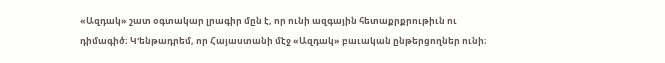«Ազդակ» շատ օգտակար լրագիր մըն է, որ ունի ազգային հետաքրքրութիւն ու դիմագիծ։ Կ'ենթադրեմ, որ Հայաստանի մէջ «Ազդակ» բաւական ընթերցողներ ունի։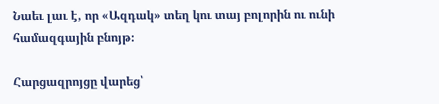Նաեւ լաւ է, որ «Ազդակ» տեղ կու տայ բոլորին ու ունի համազգային բնոյթ։

Հարցազրոյցը վարեց՝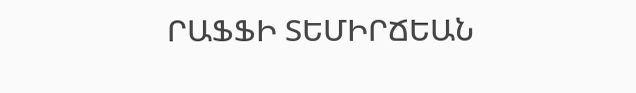ՐԱՖՖԻ ՏԵՄԻՐՃԵԱՆ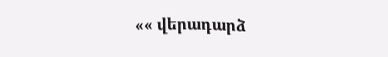«« վերադարձ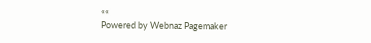««
Powered by Webnaz Pagemaker